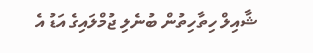ޝާއިލް ހިތާހިތުން ބުނެލި ޖުމްލައިގެ އަޑު އެ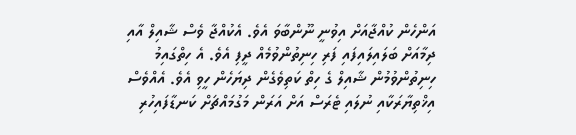އަންހެން ކުއްޖާއަށް އިވުނީ ނޫންބާވަ އެވެ. އެކުއްޖާ ވެސް ޝާއިލް އާއި ދިމާއަށް ބަލައިލައިފައި ފަރި ހިނިތުންވުމެއް ދީފި އެވެ. އެ ހިތްގައިމު ހިނިތުންވުމުން ޝާއިލް ގެ ހިތް ކަތިވެގެން ދިޔަހެން ހީވި އެވެ. އެއްވެސް އިޚްތިޔާރަކާއި ނުލައި ޓެރަސް އަށް އަރަން މަގުމައްޗަށް ކަނޑާފައިހުރި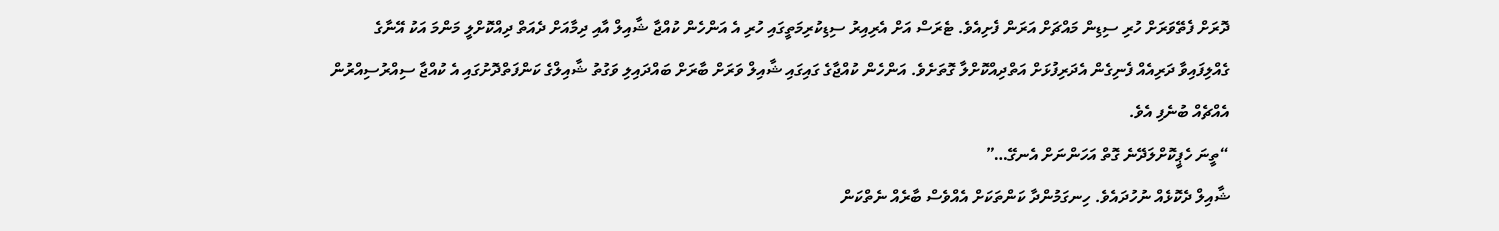ދޮރަށް ފެތޭވަރަށް ހުރި ސިޑިން މައްޗަށް އަރަން ފެށިއެވެ. ޓެރަސް އަށް އެރިއިރު ސިޑިކުރިމަތީގައި ހުރި އެ އަންހެން ކުއްޖާ ޝާއިލް އާއި ދިމާއަށް ދެއަތް ދިއްކޮށްލީ މަންމަ އަކު އޭނާގެ ގެއްލިފައިވާ ދަރިއެއް ފެނިގެން އެދަރިފުޅަށް އަތްދިއްކޮށްލާ ގޮތަށެވެ. އަންހެން ކުއްޖާގެ ގައިގައި ޝާއިލް ވަރަށް ބާރަށް ބައްދައިލި ވަގުތު ޝާއިލްގެ ކަންފަތްދޮށުގައި އެ ކުއްޖާ ސިއްރުސިއްރުން އެއްޗެއް ބުނެފި އެވެ.
“ތީނަ ހެޕީކޮށްލަދޭނެ ގޮތް އަހަންނަށް އެނގޭ…”
ޝާއިލް ދެކޮޅެއް ނުހުދައެވެ. ހިނގަމުންދާ ކަންތަކަށް އެއްވެސް ބާރެއް ނެތްކަން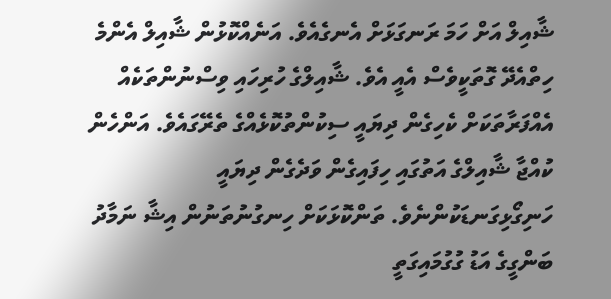ޝާއިލް އަށް ހަމަ ރަނގަޅަށް އެނގެއެވެ. އަނެއްކޮޅުން ޝާއިލް އެންމެ ހިތްއެދޭ ގޮތަކީވެސް އެއީ އެވެ. ޝާއިލްގެ ހުރިހައި ވިސްނުންތަކެއް އެއްފަރާތަކަށް ކެހިގެން ދިޔައީ ސިކުންތުކޮޅެއްގެ ތެރޭގައެވެ. އަންހެން ކުއްޖާ ޝާއިލްގެ އަތުގައި ހިފައިގެން ވަދެގެން ދިޔައީ ހަނިގޯޅިގަނޑަކުންނެވެ. ތަންކޮޅަކަށް ހިނގުނުތަނުން އިޝާ ނަމާދު ބަންގީގެ އަޑު ގުގުމައިގަތީ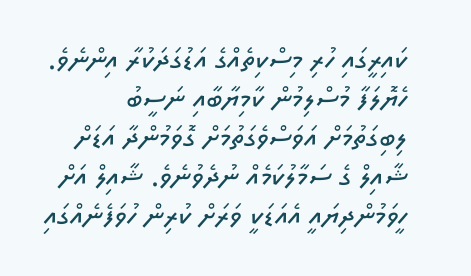ކައިރީގައި ހުރި މިސްކިތެއްގެ އަޑުގަދަކުރާ އިންނެވެ. ހެޔޮލަފާ މުސްލިމުން ކާމިޔާބާއި ނަސީބު ލިބިގަތުމަށް އަވަސްވެގަތުމަށް ގޮވަމުންދާ އަޑަށް ޝާއިލް ގެ ސަމާލުކަމެއް ނުދެވުނެވެ. ޝާއިލް އަށް ހީވަމުންދިޔައީ އެއަޑަކީ ވަރަށް ކުރިން ހުވަފެނެއްގައި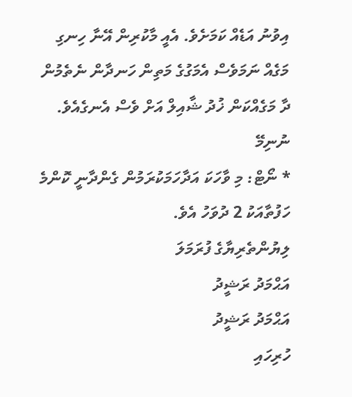އިވުނު އަޑެއް ކަމަށެވެ. އެއީ މާކުރިން އޭނާ ހިނގި މަގެއް ނަމަވެސް އެމަގުގެ މަތިން ހަނދާން ނެތެމުން ދާ މަގެއްކަން ޚުދު ޝާއިލް އަށް ވެސް އެނގެއެވެ.
ނުނިމޭ
* ނޯޓް: މި ވާހަކަ އަދާހަމަކުރަމުން ގެންދާނީ ކޮންމެ ހަފުތާއަކު 2 ދުވަހު އެވެ.
ލިޔުންތެރިޔާގެ ފުރަމަލަ
އަޙްމަދު ރަޝީދު
އަޙްމަދު ރަޝީދު
ހުރިހައި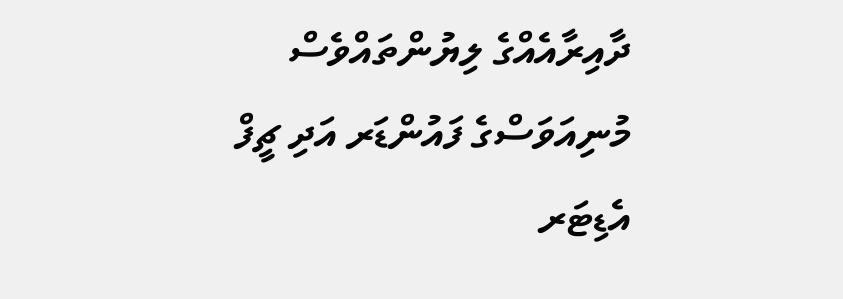ދާއިރާއެއްގެ ލިޔުންތައްވެސް މުނިއަވަސްގެ ފައުންޑަރ އަދި ޗީފް އެޑިޓަރ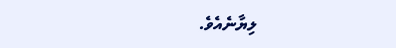ލިޔާނެއެވެ.